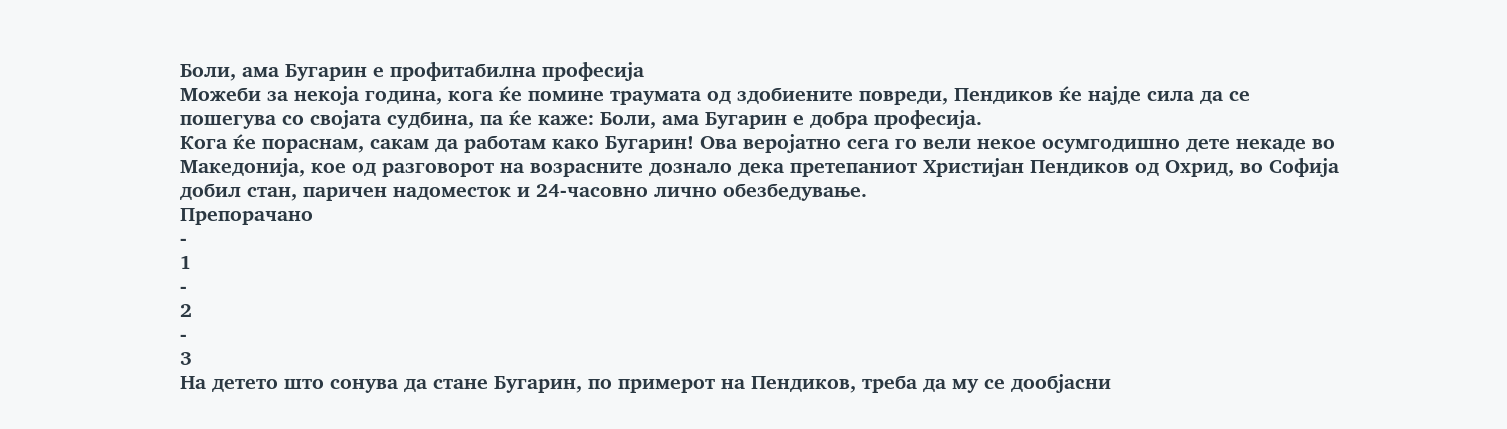Боли, ама Бугарин е профитабилна професија
Можеби за некоја година, кога ќе помине траумата од здобиените повреди, Пендиков ќе најде сила да се пошегува со својата судбина, па ќе каже: Боли, ама Бугарин е добра професија.
Кога ќе пораснам, сакам да работам како Бугарин! Ова веројатно сега го вели некое осумгодишно дете некаде во Македонија, кое од разговорот на возрасните дознало дека претепаниот Христијан Пендиков од Охрид, во Софија добил стан, паричен надоместок и 24-часовно лично обезбедување.
Препорачано
-
1
-
2
-
3
На детето што сонува да стане Бугарин, по примерот на Пендиков, треба да му се дообјасни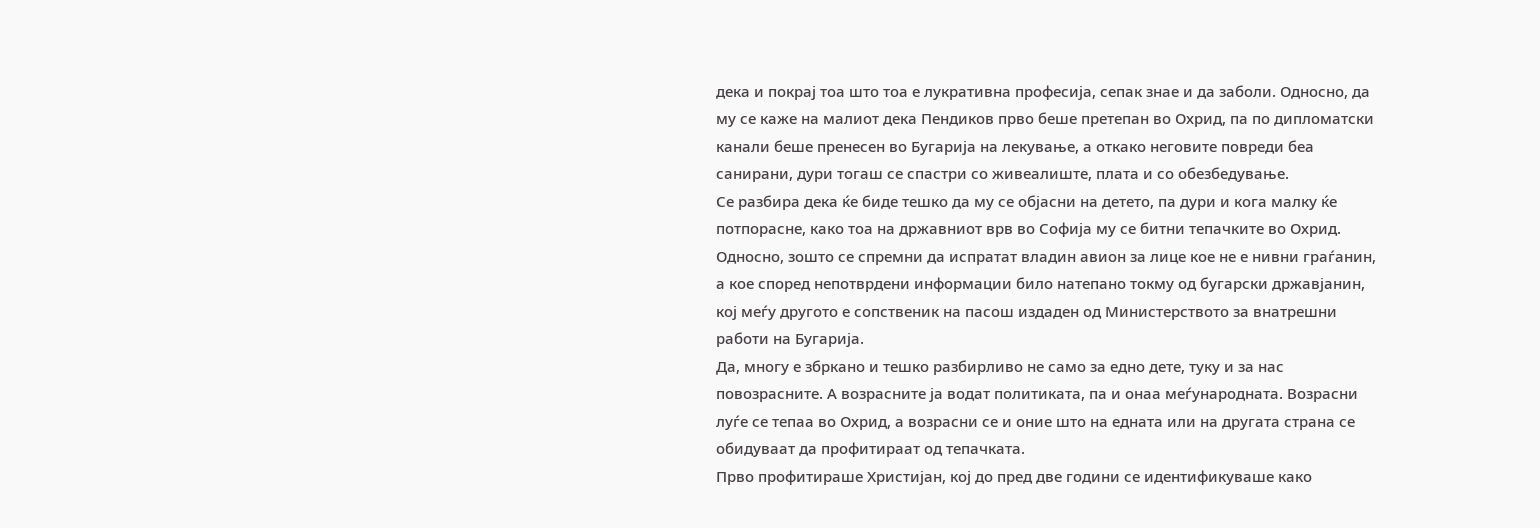дека и покрај тоа што тоа е лукративна професија, сепак знае и да заболи. Односно, да му се каже на малиот дека Пендиков прво беше претепан во Охрид, па по дипломатски канали беше пренесен во Бугарија на лекување, а откако неговите повреди беа санирани, дури тогаш се спастри со живеалиште, плата и со обезбедување.
Се разбира дека ќе биде тешко да му се објасни на детето, па дури и кога малку ќе потпорасне, како тоа на државниот врв во Софија му се битни тепачките во Охрид. Односно, зошто се спремни да испратат владин авион за лице кое не е нивни граѓанин, а кое според непотврдени информации било натепано токму од бугарски државјанин, кој меѓу другото е сопственик на пасош издаден од Министерството за внатрешни работи на Бугарија.
Да, многу е збркано и тешко разбирливо не само за едно дете, туку и за нас повозрасните. А возрасните ја водат политиката, па и онаа меѓународната. Возрасни луѓе се тепаа во Охрид, а возрасни се и оние што на едната или на другата страна се обидуваат да профитираат од тепачката.
Прво профитираше Христијан, кој до пред две години се идентификуваше како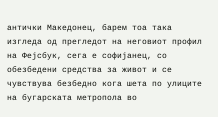антички Македонец, барем тоа така изгледа од прегледот на неговиот профил на Фејсбук, сега е софијанец, со обезбедени средства за живот и се чувствува безбедно кога шета по улиците на бугарската метропола во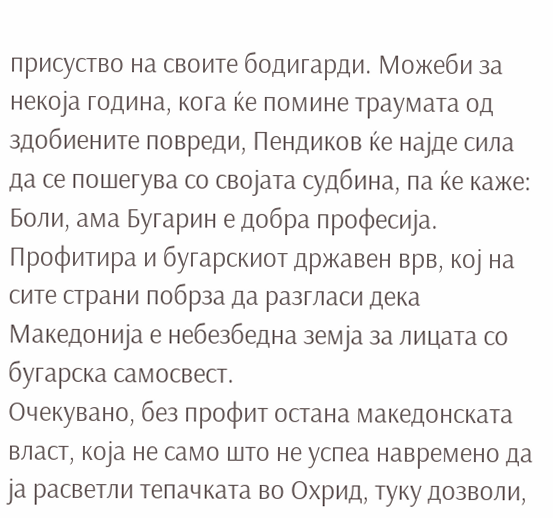присуство на своите бодигарди. Можеби за некоја година, кога ќе помине траумата од здобиените повреди, Пендиков ќе најде сила да се пошегува со својата судбина, па ќе каже: Боли, ама Бугарин е добра професија.
Профитира и бугарскиот државен врв, кој на сите страни побрза да разгласи дека Македонија е небезбедна земја за лицата со бугарска самосвест.
Очекувано, без профит остана македонската власт, која не само што не успеа навремено да ја расветли тепачката во Охрид, туку дозволи,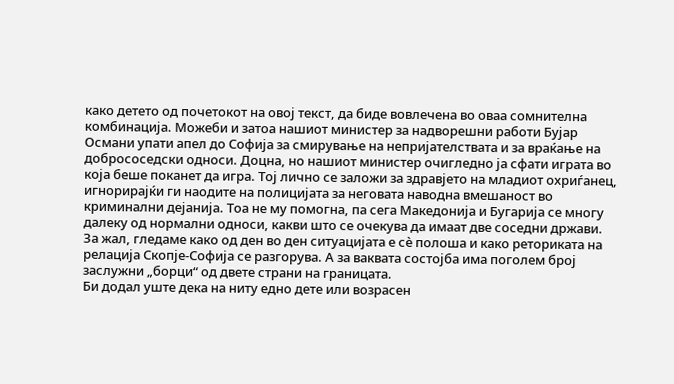како детето од почетокот на овој текст, да биде вовлечена во оваа сомнителна комбинација. Можеби и затоа нашиот министер за надворешни работи Бујар Османи упати апел до Софија за смирување на непријателствата и за враќање на добрососедски односи. Доцна, но нашиот министер очигледно ја сфати играта во која беше поканет да игра. Тој лично се заложи за здравјето на младиот охриѓанец, игнорирајќи ги наодите на полицијата за неговата наводна вмешаност во криминални дејанија. Тоа не му помогна, па сега Македонија и Бугарија се многу далеку од нормални односи, какви што се очекува да имаат две соседни држави.
За жал, гледаме како од ден во ден ситуацијата е сè полоша и како реториката на релација Скопје-Софија се разгорува. А за ваквата состојба има поголем број заслужни „борци“ од двете страни на границата.
Би додал уште дека на ниту едно дете или возрасен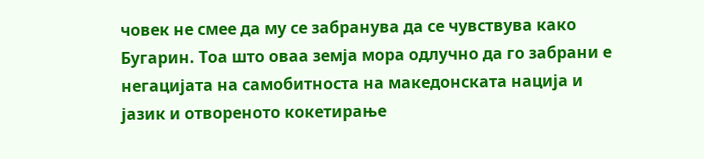човек не смее да му се забранува да се чувствува како Бугарин. Тоа што оваа земја мора одлучно да го забрани е негацијата на самобитноста на македонската нација и јазик и отвореното кокетирање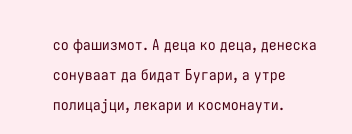со фашизмот. А деца ко деца, денеска сонуваат да бидат Бугари, а утре полицајци, лекари и космонаути.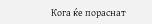Кога ќе пораснат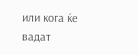или кога ќе вадат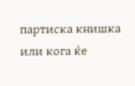партиска книшка или кога ќе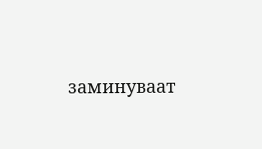заминуваат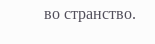во странство.